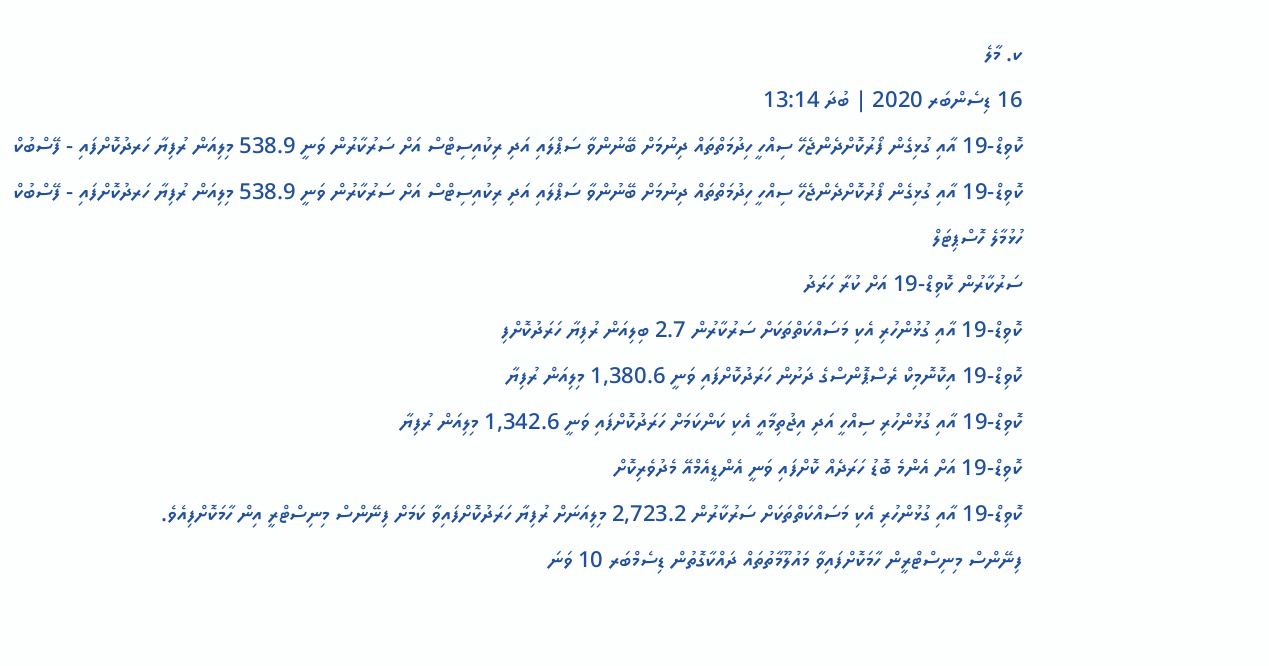ކ. މާލެ
16 ޑިސެންބަރ 2020 | ބުދަ 13:14
ކޮވިޑް-19 އާއި ގުޅިގެން ފޯރުކޮށްދެންޖެހޭ ސިއްހީ ހިދުމަތްތައް ދިނުމަށް ބޭނުންވާ ސަޕްލައި އަދި ރިކުއިސިޓްސް އަށް ސަރުކާރުން ވަނީ 538.9 މިލިއަން ރުފިޔާ ހަރދުކޮށްފައި - ފޭސްބުކް
ކޮވިޑް-19 އާއި ގުޅިގެން ފޯރުކޮށްދެންޖެހޭ ސިއްހީ ހިދުމަތްތައް ދިނުމަށް ބޭނުންވާ ސަޕްލައި އަދި ރިކުއިސިޓްސް އަށް ސަރުކާރުން ވަނީ 538.9 މިލިއަން ރުފިޔާ ހަރދުކޮށްފައި - ފޭސްބުކް
ހުޅުމާލެ ހޮސްޕިޓަލް
ސަރުކާރުން ކޮވިޑް-19 އަށް ކުރާ ހަރަދު
ކޮވިޑް-19 އާއި ގުޅުންހުރި އެކި މަސައްކަތްތަކަށް ސަރުކާރުން 2.7 ބިލިއަން ރުފިޔާ ހަރަދުކޮށްފި
ކޮވިޑް-19 އިކޮނޮމިކް ރެސްޕޮންސްގެ ދަށުން ހަރަދުކޮށްފައި ވަނީ 1,380.6 މިލިއަން ރުފިޔާ
ކޮވިޑް-19 އާއި ގުޅުންހުރި ސިއްހީ އަދި އިޖުތިމާއީ އެކި ކަންކަމަށް ހަރަދުކޮށްފައި ވަނީ 1,342.6 މިލިއަން ރުފިޔާ
ކޮވިޑް-19 އަށް އެންމެ ބޮޑު ހަރަދެއް ކޮށްފައި ވަނީ އެންޑީއެމްއޭ މެދުވެރިކޮށް
ކޮވިޑް-19 އާއި ގުޅުންހުރި އެކި މަސައްކަތްތަކަށް ސަރުކާރުން 2,723.2 މިލިއަނަށް ރުފިޔާ ހަރަދުކޮށްފައިވާ ކަމަށް ފިނޭންސް މިނިސްޓްރީ އިން ހާމަކޮށްފިއެވެ.
ފިނޭންސް މިނިސްޓްރީން ހާމަކޮށްފައިވާ މައުލޫމާތުތައް ދައްކާގޮތުން ޑިސެމްބަރ 10 ވަނަ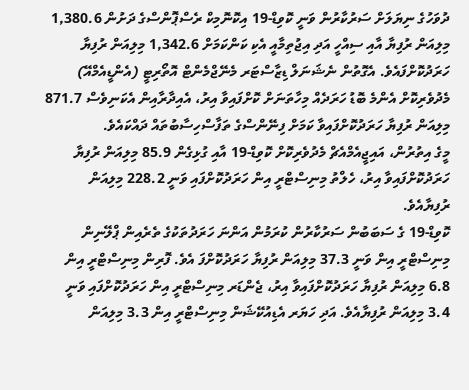ދުވަހުގެ ނިޔަލަށް ސަރުކާރުން ވަނީ ކޮވިޑް-19 އިކޮނޮމިކް ރެސްޕޮންސްގެ ދަށުން 1,380.6 މިލިއަން ރުފިޔާ އާއި ސިއްހީ އަދި އިޖުތިމާއީ އެކި ކަންކަމަށް 1,342.6 މިލިއަން ރުފިޔާ ހަރަދުކޮށްފައެވެ. އެގޮތުން ނެޝަނަލް ޑިޒާސްޓަރ މެނޭޖްމެންޓް އޮތޯރިޓީ (އެންޑީއެމްއޭ) މެދުވެރިކޮށް އެންމެ ބޮޑު ހަރަދެއް މިހާތަނަށް ކޮށްފައިވާ އިރު، އެއިދާރާއިން އެކަނިވެސް 871.7 މިލިއަން ރުފިޔާ ހަރަދުކޮށްފައިވާ ކަމަށް ފިނޭންސްގެ ތަފާސްހިސާބުތައް ދައްކައެވެ.
މީގެ އިތުރުން، އައިޖީއެމްއެޗް މެދުވެރިކޮށް ކޮވިޑް-19 އާއި ގުޅިގެން 85.9 މިލިއަން ރުފިޔާ ހަރަދުކޮށްފައިވާ އިރު، ހެލްތު މިނިސްޓްރީ އިން ހަރަދުކޮށްފައި ވަނީ 228.2 މިލިއަން ރުފިޔާއެވެ.
ކޮވިޑް-19 ގެ ސަބަބުން ސަރުކާރުން ކުރަމުން އަންނަ ހަރަދުތަކުގެ ތެރެއިން ޕްލޭނިން މިނިސްޓްރީ އިން ވަނީ 37.3 މިލިއަން ރުފިޔާ ހަރަދުކޮށްފަ އެވެ. ފޮރިން މިނިސްޓްރީ އިން 6.8 މިލިއަން ރުފިޔާ ހަރަދުކޮށްފައިވާ އިރު، ޖެންޑަރ މިނިސްޓްރީ އިން ހަރަދުކޮށްފައި ވަނީ 3.4 މިލިއަން ރުފިޔާއެވެ. އަދި ހަޔަރ އެޑިއުކޭޝަން މިނިސްޓްރީ އިން 3.3 މިލިއަން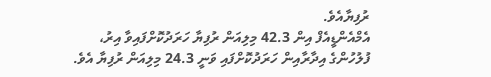ރުފިޔާއެވެ.
އެމްއެންޑީއެފް އިން 42.3 މިލިއަން ރުފިޔާ ހަރަދުކޮށްފައިވާ އިރު، ފުލުހުންގެ އިދާރާއިން ހަރަދުކޮށްފައި ވަނީ 24.3 މިލިއަން ރުފިޔާ އެވެ.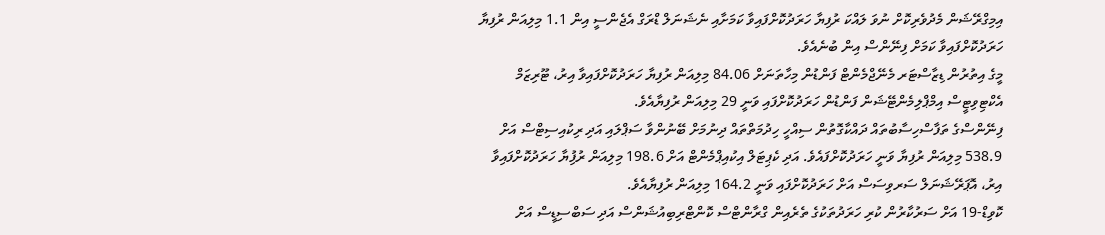އިމިގްރޭޝަން މެދުވެރިކޮށް ނުވަ ލައްކަ ރުފިޔާ ހަރަދުކޮށްފައިވާ ކަމަށާއި ނެޝަނަލް ޑްރަގް އެޖެންސީ އިން 1.1 މިލިއަން ރުފިޔާ ހަރަދުކޮށްފައިވާ ކަމަށް ފިނޭންސް އިން ބުނެއެވެ.
މީގެ އިތުރުން ޑިޒާސްޓަރ މެނޭޖްމެންޓް ފަންޑުން މިހާތަނަށް 84.06 މިލިއަން ރުފިޔާ ހަރަދުކޮށްފައިވާ އިރު، ޓޫރިޒަމް އެކްޓިވިޓީސް އިމްޕްލިމެންޓޭޝަން ފަންޑުން ހަރަދުކޮށްފައި ވަނީ 29 މިލިއަން ރުފިޔާއެވެ.
ފިނޭންސްގެ ތަފާސްހިސާބުތައް ދައްކާގޮތުން ސިއްހީ ހިދުމަތްތައް ދިނުމަށް ބޭނުންވާ ސަޕްލައި އަދި ރިކުއިސިޓްސް އަށް 538.9 މިލިއަން ރުފިޔާ ވަނީ ހަރަދުކޮށްފައެވެ. އަދި ކެޕިޓަލް އިކުއިޕްމެންޓް އަށް 198.6 މިލިއަން ރުފިުޔާ ހަރަދުކޮށްފައިވާ އިރު، އޮޕަރޭޝަނަލް ސަރވިސަސް އަށް ހަރަދުކޮށްފައި ވަނީ 164.2 މިލިއަން ރުފިޔާއެވެ.
ކޮވިޑް-19 އަށް ސަރުކާރުން ކުރި ހަރަދުތަކުގެ ތެރެއިން ގްރާންޓްސް ކޮންޓްރިބިއުޝަންސް އަދި ސަބްސިޑީސް އަށް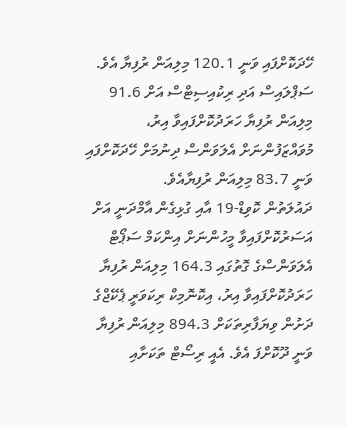ހޭދަކޮށްފައި ވަނީ 120.1 މިލިއަން ރުފިޔާ އެވެ. ސަޕްލައިސް އަދި ރިކުއިސިޓްސް އަށް 91.6 މިލިއަން ރުފިޔާ ހަރަދުކޮށްފައިވާ އިރު، މުވައްޒަފުންނަށް އެލަވަންސް ދިނުމަށް ހޭދަކޮށްފައި ވަނީ 83.7 މިލިއަން ރުފިޔާއެވެ.
ދައުލަތުން ކޮވިޑް-19 އާއި ގުޅިގެން އާމްދަނީ އަށް އަސަރުކޮށްފައިވާ މީހުންނަށް އިންކަމް ސަޕޯޓް އެލަވަންސްގެ ގޮތުގައި 164.3 މިލިއަން ރުފިޔާ ހަރަދުކޮށްފައިވާ އިރު، އިކޮނޮމިކް ރިކަވަރީ ޕެކޭޖްގެ ދަށުން ވިޔަފާރިތަކަށް 894.3 މިލިއަން ރުފިޔާ ވަނީ ދޫކޮށްފަ އެވެ. އެއީ ރިސޯޓް ތަކަށާއި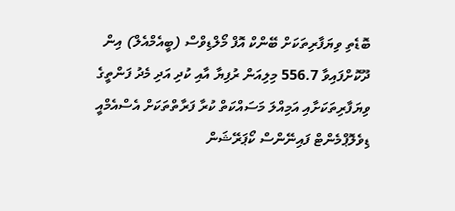ބޮޑެތި ވިޔަފާރިތަކަށް ބޭންކް އޮފް މޯލްޑިވްސް (ބީއެމްއެލް) އިން ދޫކޮށްފައިވާ 556.7 މިލިއަން ރުފިޔާ އާއި ކުދި އަދި މެދު ފަންތީގެ ވިޔަފާރިތަކަށާއި އަމިއްލަ މަސައްކަތް ކުރާ ފަރާތްތަކަށް އެސްއެމްއީ ޑިވެލޮޕްމެންޓް ފައިނޭންސް ކޯޕަރޭޝަން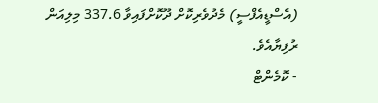(އެސްޑީއެފްސީ) މެދުވެރިކޮށް ދޫކޮށްފައިވާ 337.6 މިލިއަން ރުފިޔާއެވެ.
- ކޮމެންޓް